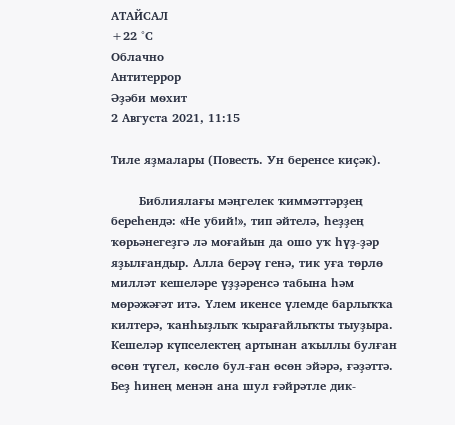АТАЙСАЛ
+22 °С
Облачно
Антитеррор
Әҙәби мѳхит
2 Августа 2021, 11:15

Тиле яҙмалары (Повесть. Ун беренсе киҫәк).

       Библиялағы мәңгелек ҡиммәттәрҙең береһендә: «Не убий!», тип әйтелә, һеҙҙең ҡөрьәнегеҙгә лә моғайын да ошо уҡ һүҙ-ҙәр яҙылғандыр. Алла берәү генә, тик уға төрлө милләт кешеләре үҙҙәренсә табына һәм мөрәжәғәт итә. Үлем икенсе үлемде барлыҡҡа килтерә, ҡанһыҙлыҡ ҡырағайлыҡты тыуҙыра. Кешеләр күпселектең артынан аҡыллы булған өсөн түгел, көслө бул-ған өсөн эйәрә, ғәҙәттә. Беҙ һинең менән ана шул ғәйрәтле дик-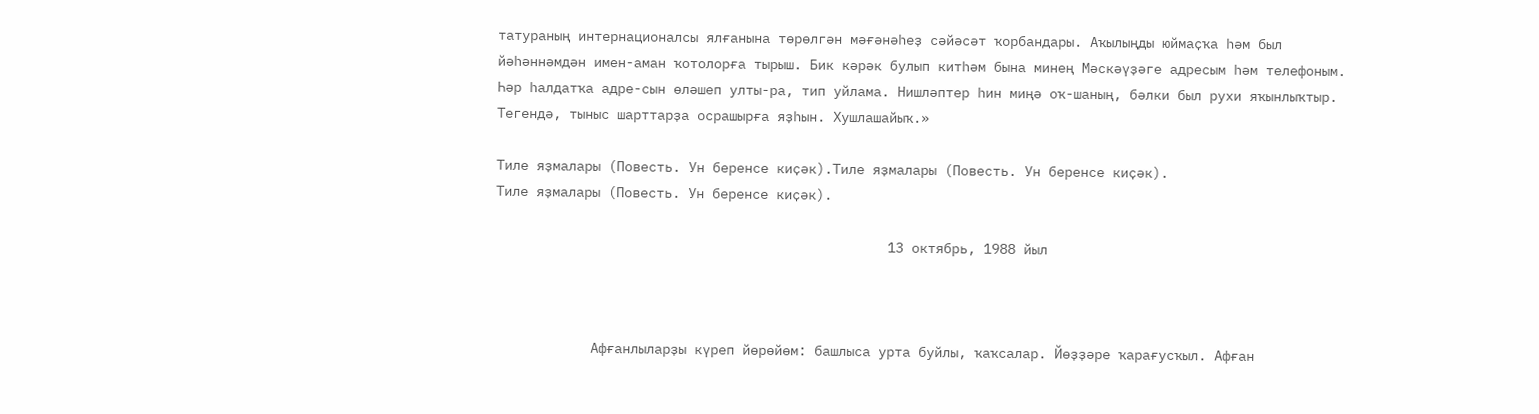татураның интернационалсы ялғанына төрөлгән мәғәнәһеҙ сәйәсәт ҡорбандары. Аҡылыңды юймаҫҡа һәм был йәһәннәмдән имен-аман ҡотолорға тырыш. Бик кәрәк булып китһәм бына минең Мәскәүҙәге адресым һәм телефоным. Һәр һалдатҡа адре-сын өләшеп улты-ра, тип уйлама. Нишләптер һин миңә оҡ-шаның, бәлки был рухи яҡынлыҡтыр. Тегендә, тыныс шарттарҙа осрашырға яҙһын. Хушлашайыҡ.»

Тиле яҙмалары (Повесть. Ун беренсе киҫәк).Тиле яҙмалары (Повесть. Ун беренсе киҫәк).
Тиле яҙмалары (Повесть. Ун беренсе киҫәк).

                                                 13 октябрь, 1988 йыл



            Афғанлыларҙы күреп йөрөйөм: башлыса урта буйлы, ҡаҡсалар. Йөҙҙәре ҡарағусҡыл. Афған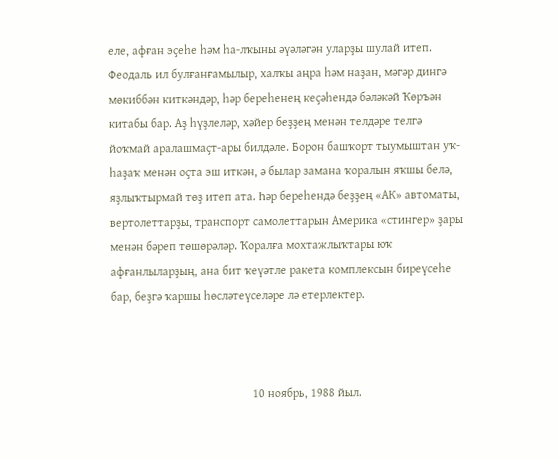еле, афған эҫеһе һәм һа-лҡыны әүәләгән уларҙы шулай итеп. Феодаль ил булғанғамылыр, халҡы аңра һәм наҙан, мәгәр дингә мөкиббән киткәндәр, һәр береһенең кеҫәһендә бәләкәй Ҡөръән китабы бар. Аҙ һүҙлеләр, хәйер беҙҙең менән телдәре телгә йоҡмай аралашмаҫт-ары билдәле. Борон башҡорт тыумыштан уҡ-һаҙаҡ менән оҫта эш иткән, ә былар замана ҡоралын яҡшы белә, яҙлыҡтырмай төҙ итеп ата. Һәр береһендә беҙҙең «АК» автоматы, вертолеттарҙы, транспорт самолеттарын Америка «стингер» ҙары менән бәреп төшөрәләр. Ҡоралға мохтажлыҡтары юҡ афғанлыларҙың, ана бит ҡеүәтле ракета комплексын биреүсеһе бар, беҙгә ҡаршы һөсләтеүселәре лә етерлектер.



                                               10 ноябрь, 1988 йыл.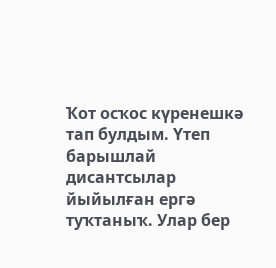Ҡот осҡос күренешкә тап булдым. Үтеп барышлай дисантсылар йыйылған ергә туҡтаныҡ. Улар бер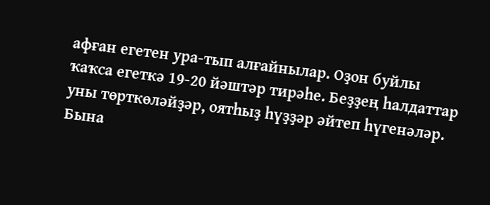афған егетен ура-тып алғайнылар. Оҙон буйлы ҡаҡса егеткә 19-20 йәштәр тирәһе. Беҙҙең һалдаттар уны төрткөләйҙәр, оятһыҙ һүҙҙәр әйтеп һүгенәләр. Бына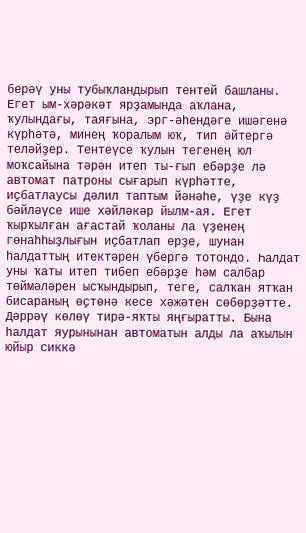берәү уны тубыҡландырып тентей башланы. Егет ым-хәрәкәт ярҙамында аҡлана, ҡулындағы, таяғына, эрг-әһендәге ишәгенә күрһәтә, минең ҡоралым юҡ, тип әйтергә теләйҙер. Тентеүсе ҡулын тегенең юл моҡсайына тәрән итеп ты-ғып ебәрҙе лә автомат патроны сығарып күрһәтте, иҫбатлаусы дәлил таптым йәнәһе, үҙе күҙ бәйләүсе ише хәйләкәр йылм-ая. Егет ҡырҡылған ағастай ҡоланы ла үҙенең гөнаһһыҙлығын иҫбатлап ерҙе, шунан һалдаттың итектәрен үбергә тотондо. Һалдат уны ҡаты итеп тибеп ебәрҙе һәм салбар төймәләрен ысҡындырып, теге, салҡан ятҡан бисараның өҫтөнә кесе хәжәтен сөбөрҙәтте. Дәррәү көлөү тирә-яҡты яңғыратты. Бына һалдат яурынынан автоматын алды ла аҡылын юйыр сиккә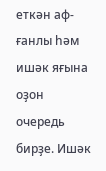еткән аф-ғанлы һәм ишәк яғына оҙон очередь бирҙе. Ишәк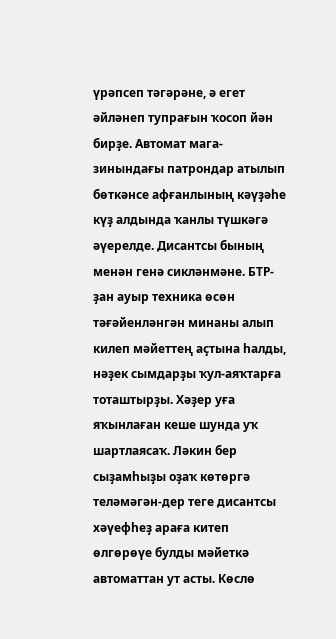үрәпсеп тәгәрәне, ә егет әйләнеп тупрағын ҡосоп йән бирҙе. Автомат мага-зинындағы патрондар атылып бөткәнсе афғанлының кәүҙәһе күҙ алдында ҡанлы түшкәгә әүерелде. Дисантсы бының менән генә сикләнмәне. БТР-ҙан ауыр техника өсөн тәғәйенләнгән минаны алып килеп мәйеттең аҫтына һалды, нәҙек сымдарҙы ҡул-аяҡтарға тоташтырҙы. Хәҙер уға яҡынлаған кеше шунда уҡ шартлаясаҡ. Ләкин бер сыҙамһыҙы оҙаҡ көтөргә теләмәгән-дер теге дисантсы хәүефһеҙ араға китеп өлгөрөүе булды мәйеткә автоматтан ут асты. Көслө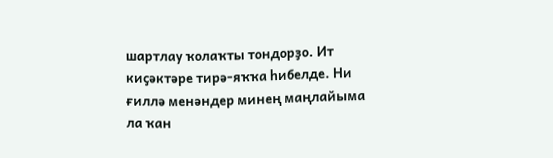шартлау ҡолаҡты тондорҙо. Ит киҫәктәре тирә-яҡҡа һибелде. Ни ғиллә менәндер минең маңлайыма ла ҡан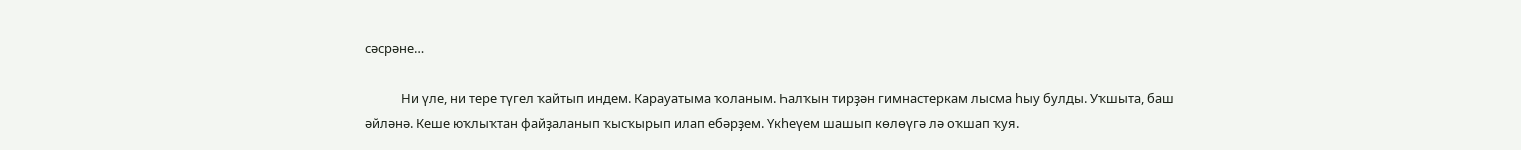сәсрәне…

            Ни үле, ни тере түгел ҡайтып индем. Карауатыма ҡоланым. Һалҡын тирҙән гимнастеркам лысма һыу булды. Уҡшыта, баш әйләнә. Кеше юҡлыҡтан файҙаланып ҡысҡырып илап ебәрҙем. Үкһеүем шашып көлөүгә лә оҡшап ҡуя.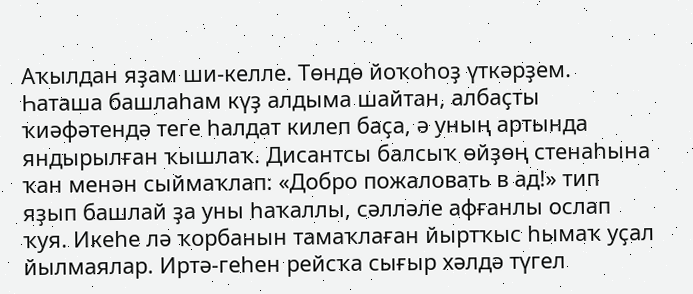Аҡылдан яҙам ши-келле. Төндө йоҡоһоҙ үткәрҙем. Һаташа башлаһам күҙ алдыма шайтан, албаҫты ҡиәфәтендә теге һалдат килеп баҫа, ә уның артында яндырылған ҡышлаҡ. Дисантсы балсыҡ өйҙөң стенаһына ҡан менән сыймаҡлап: «Добро пожаловать в ад!» тип яҙып башлай ҙа уны һаҡаллы, сәлләле афғанлы ослап ҡуя. Икеһе лә ҡорбанын тамаҡлаған йыртҡыс һымаҡ уҫал йылмаялар. Иртә-геһен рейсҡа сығыр хәлдә түгел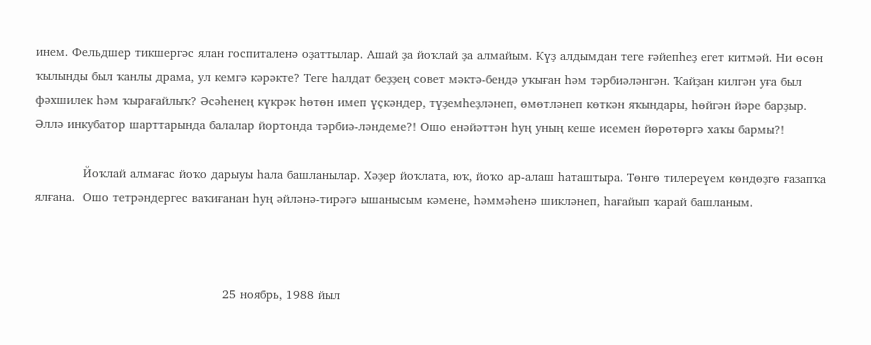инем. Фельдшер тикшергәс ялан госпиталенә оҙаттылар. Ашай ҙа йоҡлай ҙа алмайым. Күҙ алдымдан теге ғәйепһеҙ егет китмәй. Ни өсөн ҡылынды был ҡанлы драма, ул кемгә кәрәкте? Теге һалдат беҙҙең совет мәктә-бендә уҡыған һәм тәрбиәләнгән. Ҡайҙан килгән уға был фәхшилек һәм ҡырағайлыҡ? Әсәһенең күкрәк һөтөн имеп үҫкәндер, түҙемһеҙләнеп, өмөтләнеп көткән яҡындары, һөйгән йәре барҙыр. Әллә инкубатор шарттарында балалар йортонда тәрбиә-ләндеме?! Ошо енәйәттән һуң уның кеше исемен йөрөтөргә хаҡы бармы?!

            Йоҡлай алмағас йоҡо дарыуы һала башланылар. Хәҙер йоҡлата, юҡ, йоҡо ар-алаш һаташтыра. Төнгө тилереүем көндөҙгө ғазапҡа ялғана.  Ошо тетрәндергес ваҡиғанан һуң әйләнә-тирәгә ышанысым кәмене, һәммәһенә шикләнеп, һағайып ҡарай башланым.



                                               25 ноябрь, 1988 йыл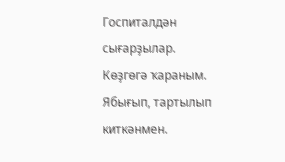Госпиталдән сығарҙылар. Көҙгөгә ҡараным. Ябығып, тартылып киткәнмен.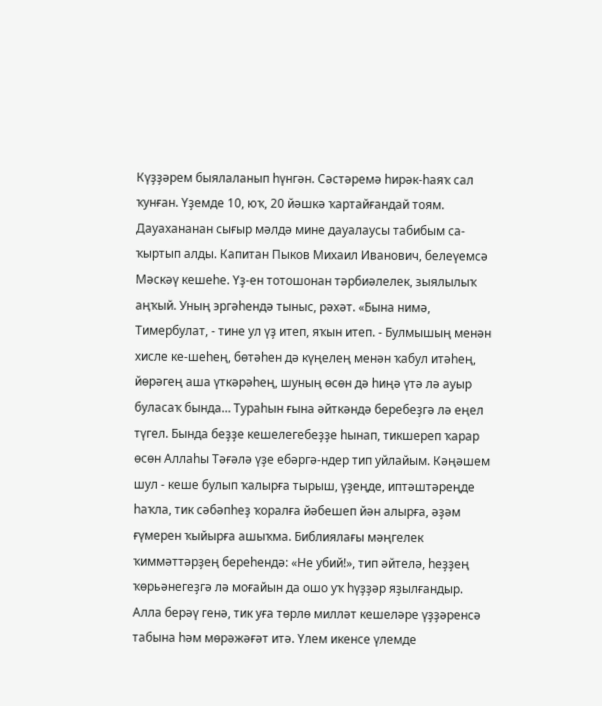Күҙҙәрем быялаланып һүнгән. Сәстәремә һирәк-һаяҡ сал ҡунған. Үҙемде 10, юҡ, 20 йәшкә ҡартайғандай тоям. Дауахананан сығыр мәлдә мине дауалаусы табибым са-ҡыртып алды. Капитан Пыков Михаил Иванович, белеүемсә Мәскәү кешеһе. Үҙ-ен тотошонан тәрбиәлелек, зыялылыҡ аңҡый. Уның эргәһендә тыныс, рәхәт. «Бына нимә, Тимербулат, - тине ул үҙ итеп, яҡын итеп. - Булмышың менән хисле ке-шеһең, бөтәһен дә күңелең менән ҡабул итәһең, йөрәгең аша үткәрәһең, шуның өсөн дә һиңә үтә лә ауыр буласаҡ бында… Тураһын ғына әйткәндә беребеҙгә лә еңел түгел. Бында беҙҙе кешелегебеҙҙе һынап, тикшереп ҡарар өсөн Аллаһы Тәғәлә үҙе ебәргә-ндер тип уйлайым. Кәңәшем шул - кеше булып ҡалырға тырыш, үҙеңде, иптәштәреңде һаҡла, тик сәбәпһеҙ ҡоралға йәбешеп йән алырға, әҙәм ғүмерен ҡыйырға ашыҡма. Библиялағы мәңгелек ҡиммәттәрҙең береһендә: «Не убий!», тип әйтелә, һеҙҙең ҡөрьәнегеҙгә лә моғайын да ошо уҡ һүҙҙәр яҙылғандыр. Алла берәү генә, тик уға төрлө милләт кешеләре үҙҙәренсә табына һәм мөрәжәғәт итә. Үлем икенсе үлемде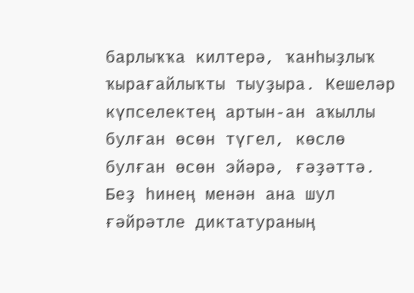барлыҡҡа килтерә, ҡанһыҙлыҡ ҡырағайлыҡты тыуҙыра. Кешеләр күпселектең артын-ан аҡыллы булған өсөн түгел, көслө булған өсөн эйәрә, ғәҙәттә. Беҙ һинең менән ана шул ғәйрәтле диктатураның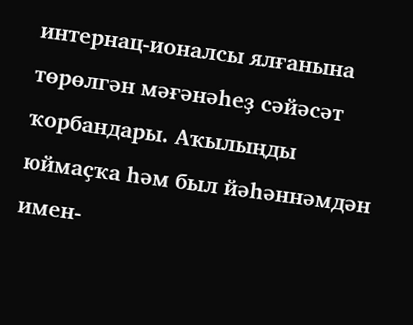интернац-ионалсы ялғанына төрөлгән мәғәнәһеҙ сәйәсәт ҡорбандары. Аҡылыңды юймаҫҡа һәм был йәһәннәмдән имен-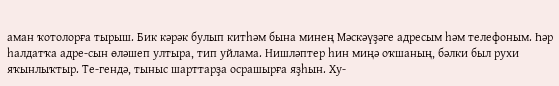аман ҡотолорға тырыш. Бик кәрәк булып китһәм бына минең Мәскәүҙәге адресым һәм телефоным. Һәр һалдатҡа адре-сын өләшеп ултыра, тип уйлама. Нишләптер һин миңә оҡшаның, бәлки был рухи яҡынлыҡтыр. Те-гендә, тыныс шарттарҙа осрашырға яҙһын. Ху-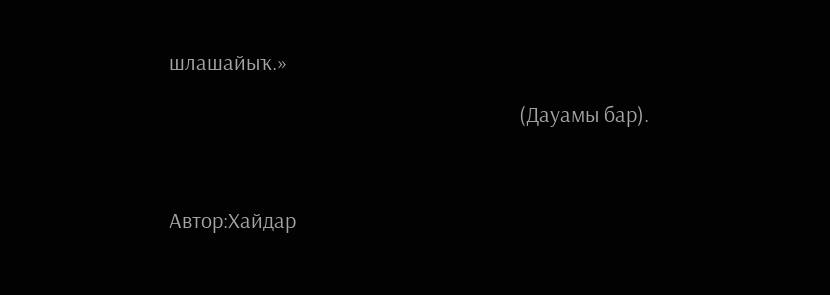шлашайыҡ.»

                                                                      (Дауамы бар).



Автор:Хайдар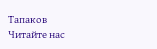Тапаков
Читайте нас